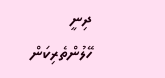ދިނީ ހޭލުންތެރިކަން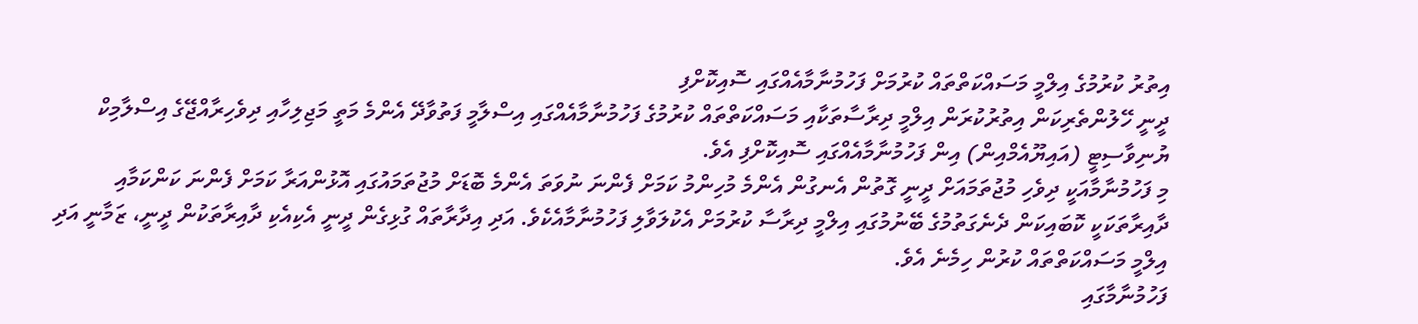އިތުރު ކުރުމުގެ އިލްމީ މަސައްކަތްތައް ކުރުމަށް ފަހުމުނާމާއެއްގައި ސޮއިކޮށްފި
ދީނީ ހޭލުންތެރިކަން އިތުރުކުރަން އިލްމީ ދިރާސާތަކާއި މަސައްކަތްތައް ކުރުމުގެ ފަހުމުނާމާއެއްގައި އިސްލާމީ ފަތުވާދޭ އެންމެ މަތީ މަޖިލިހާއި ދިވެހިރާއްޖޭގެ އިސްލާމިކް ޔުނިވާސިޓީ (އައިޔޫއެމްއިން) އިން ފަހުމުނާމާއެއްގައި ސޮއިކޮށްފި އެވެ.
މި ފަހުމުނާމާއަކީ ދިވެހި މުޖުތަމައަށް ދީނީ ގޮތުން އެނގުން އެންމެ މުހިންމު ކަމަށް ފެންނަ ނުވަތަ އެންމެ ބޮޑަށް މުޖުތަމައުގައި އޮޅުންއަރާ ކަމަށް ފެންނަ ކަންކަމާއި ދާއިރާތަކަކީ ކޮބައިކަން ދެނެގަތުމުގެ ބޭނުމުގައި އިލްމީ ދިރާސާ ކުރުމަށް އެކުލަވާލި ފަހުމުނާމާއެކެވެ. އަދި އިދާރާތައް ގުޅިގެން ދީނީ އެކިއެކި ދާއިރާތަކުން ދީނީ، ޒަމާނީ އަދި އިލްމީ މަސައްކަތްތައް ކުރުން ހިމެނެ އެވެ.
ފަހުމުނާމާގައި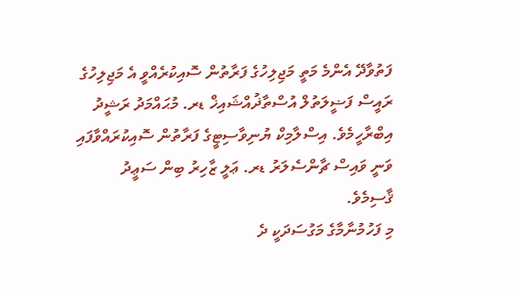ފަތުވާދޭ އެންމެ މަތީ މަޖިލިހުގެ ފަރާތުން ސޮއިކުރެއްވީ އެ މަޖިލިހުގެ ރައީސް ފަޟީލަތުލް އުސްތާޛުއްޝައިޚް ޑރ. މުޙައްމަދު ރަޝީދު އިބްރާހީމެވެ. އިސްލާމިކް ޔުނިވާސިޓީގެ ފަރާތުން ސޮއިކުރައްވާފައި ވަނީ ވައިސް ޗާންސެލަރު ޑރ. ޢަލީ ޒާހިރު ބިން ސަޢީދު ޤާސިމެވެ.
މި ފަހުމުނާމާގެ މަގުސަދަކީ ދެ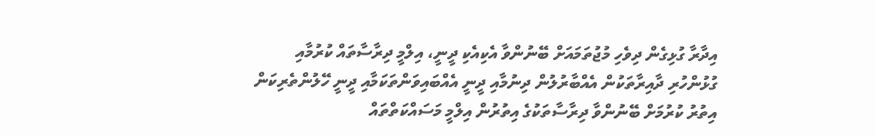އިދާރާ ގުޅިގެން ދިވެހި މުޖުތަމައަށް ބޭނުންވާ އެކިއެކި ދީނީ، އިލްމީ ދިރާސާތައް ކުރުމާއި ގުޅުންހުރި ދާއިރާތަކުން އެއްބާރުލުން ދިނުމާއި ދީނީ އެއްބައިވަންތަކަމާއި ދީނީ ހޭލުންތެރިކަން އިތުރު ކުރުމަށް ބޭނުންވާ ދިރާސާތަކުގެ އިތުރުން އިލްމީ މަސައްކަތްތައް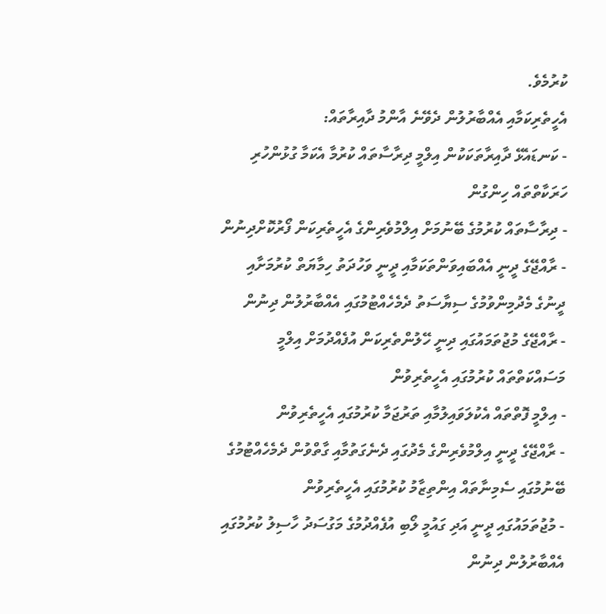ކުރުމެވެ.
އެހީތެރިކަމާއި އެއްބާރުލުން ދެވޭނެ އާންމު ދާއިރާތައް:
- ކަނޑައެޅޭ ދާއިރާތަކަކުން އިލްމީ ދިރާސާތައް ކުރުމާ އެކަމާ ގުޅުންހުރި ހަރަކާތްތައް ހިންގުން
- ދިރާސާތައް ކުރުމުގެ ބޭނުމަށް އިލްމުވެރިންގެ އެހީތެރިކަން ފޯރުކޮށްދިނުން
- ރާއްޖޭގެ ދީނީ އެއްބައިވަންތަކަމާއި ދީނީ ވަހުދަތު ހިމާޔަތް ކުރުމަށާއި ދީނުގެ މެދުމިންވުމުގެ ސިޔާސަތު ދެމެހެއްޓުމުގައި އެއްބާރުލުން ދިނުން
- ރާއްޖޭގެ މުޖުތަމައުގައި ދިނީ ހޭލުންތެރިކަން އުފެއްދުމަށް އިލްމީ މަސައްކަތްތައް ކުރުމުގައި އެހީތެރިވުން
- އިލްމީ ފޮތްތައް އެކުލަވައިލުމާއި ތަރުޖަމާ ކުރުމުގައި އެހީތެރިވުން
- ރާއްޖޭގެ ދީނީ އިލްމުވެރިންގެ މެދުގައި ދެނެގަތުމާއި ގާތްވުން ދެމެހެއްޓުމުގެ ބޭނުމުގައި ސެމިނާތައް އިންތިޒާމު ކުރުމުގައި އެހީތެރިވުން
- މުޖުތަމައުގައި ދީނީ އަދި ގައުމީ ލޯބި އުފެއްދުމުގެ މަގުސަދު ހާސިލު ކުރުމުގައި އެއްބާރުލުން ދިނުން